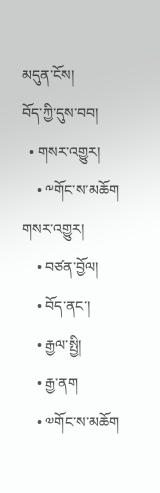མདུན་ངོས།
བོད་ཀྱི་དུས་བབ།
  • གསར་འགྱུར།
    • ༸གོང་ས་མཆོག གསར་འགྱུར།
    • བཙན་བྱོལ།
    • བོད་ནང་།
    • རྒྱལ་སྤྱི།
    • རྒྱ་ནག
    • ༧གོང་ས་མཆོག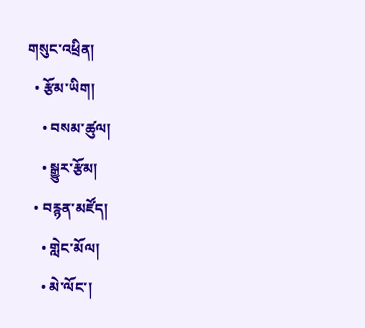གསུང་འཕྲིན།
  • རྩོམ་ཡིག།
    • བསམ་ཚུལ།
    • སྒྱུར་རྩོམ།
  • བརྙན་མཛོད།
    • གླེང་མོལ།
    • མེ་ལོང་།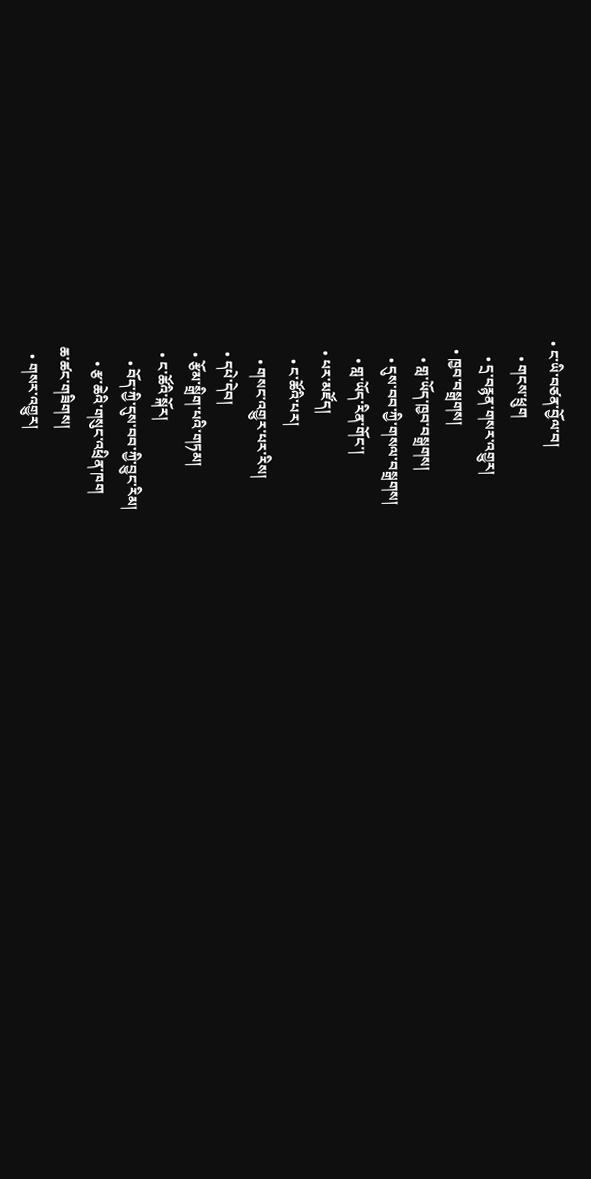• ང་ཡི་བཙན་བྱོལ་བ།
    • གངས་ཕྲུག
    • དྲ་བརྙན་གསར་འགྱུར།
  • ཁྱབ་བསྒྲགས།
    • གླ་ཡོད་ཁྱབ་བསྒྲགས།
    • དུས་བབ་ཀྱི་གསལ་བསྒྲགས།
    • གླ་ཡོད་རིན་གོང་།
  • པར་མཛོད།
    • ང་ཚོའི་པར།
    • གསང་འགྱུར་པར་རིས།
  • དཔེ་དེབ།
  • རྩོམ་སྒྲིག་པའི་གཏམ།
  • ང་ཚོའི་སྐོར།
    • བོད་ཀྱི་དུས་བབ་ཀྱི་བྱུང་རིམ།
    • རྩ་ཆེའི་གསུང་འཕྲིན་ཁག
ཆ་ཚང་གཟིགས།
  • གསར་འགྱུར།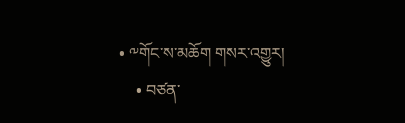• ༸གོང་ས་མཆོག གསར་འགྱུར།
    • བཙན་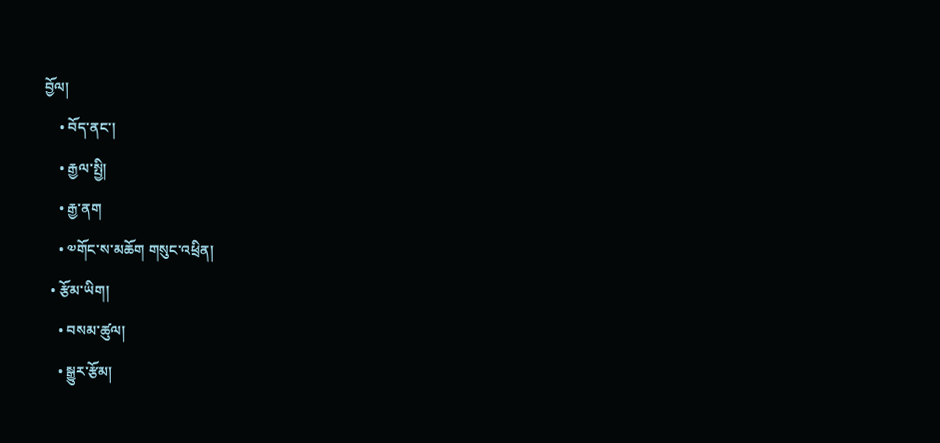བྱོལ།
    • བོད་ནང་།
    • རྒྱལ་སྤྱི།
    • རྒྱ་ནག
    • ༧གོང་ས་མཆོག གསུང་འཕྲིན།
  • རྩོམ་ཡིག།
    • བསམ་ཚུལ།
    • སྒྱུར་རྩོམ།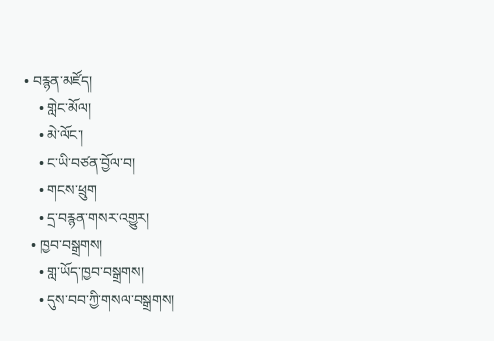• བརྙན་མཛོད།
    • གླེང་མོལ།
    • མེ་ལོང་།
    • ང་ཡི་བཙན་བྱོལ་བ།
    • གངས་ཕྲུག
    • དྲ་བརྙན་གསར་འགྱུར།
  • ཁྱབ་བསྒྲགས།
    • གླ་ཡོད་ཁྱབ་བསྒྲགས།
    • དུས་བབ་ཀྱི་གསལ་བསྒྲགས།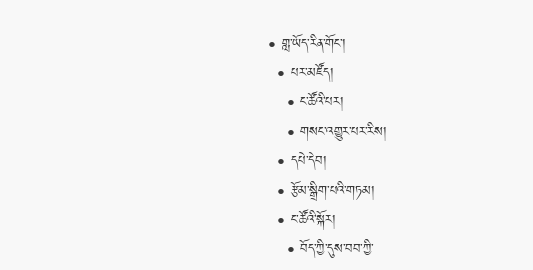• གླ་ཡོད་རིན་གོང་།
  • པར་མཛོད།
    • ང་ཚོའི་པར།
    • གསང་འགྱུར་པར་རིས།
  • དཔེ་དེབ།
  • རྩོམ་སྒྲིག་པའི་གཏམ།
  • ང་ཚོའི་སྐོར།
    • བོད་ཀྱི་དུས་བབ་ཀྱི་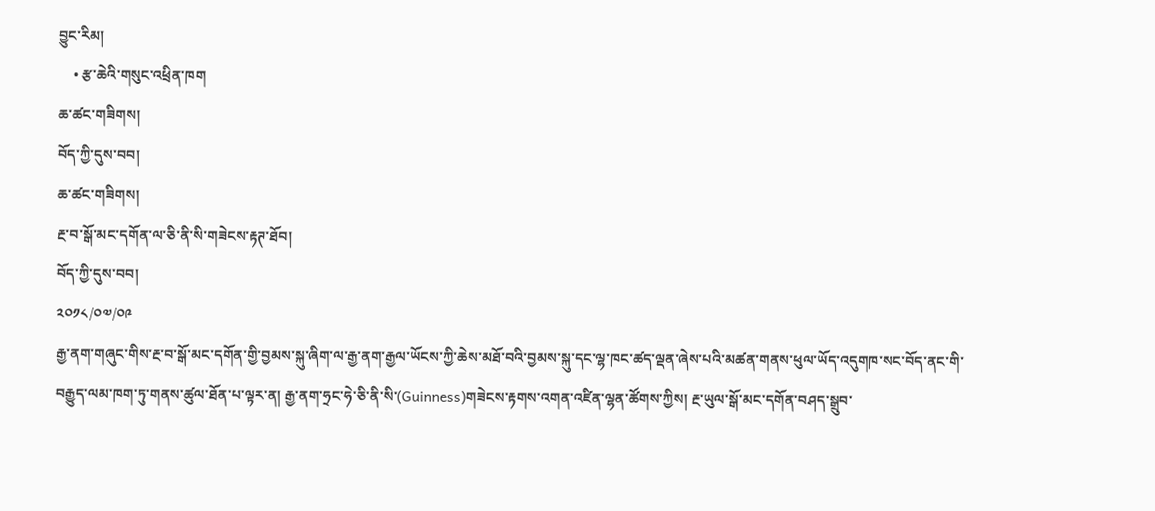བྱུང་རིམ།
    • རྩ་ཆེའི་གསུང་འཕྲིན་ཁག
ཆ་ཚང་གཟིགས།
བོད་ཀྱི་དུས་བབ།
ཆ་ཚང་གཟིགས།
རྔ་བ་སྒོ་མང་དགོན་ལ་ཅི་ནི་སི་གཟེངས་རྟཊ་ཐོབ།
བོད་ཀྱི་དུས་བབ།
༢༠༡༨/༠༧/༠༩
རྒྱ་ནག་གཞུང་གིས་རྔ་བ་སྒོ་མང་དགོན་གྱི་བྱམས་སྐུ་ཞིག་ལ་རྒྱ་ནག་རྒྱལ་ཡོངས་ཀྱི་ཆེས་མཐོ་བའི་བྱམས་སྐུ་དང་ལྷ་ཁང་ཚད་ལྡན་ཞེས་པའི་མཚན་གནས་ཕུལ་ཡོད་འདུགཁ་སང་བོད་ནང་གི་བརྒྱུད་ལམ་ཁག་ཏུ་གནས་ཚུལ་ཐོན་པ་ལྟར་ན། རྒྱ་ནག་ཧྲང་ཧེ་ཅི་ནི་སི་(Guinness)གཟེངས་རྟགས་འགན་འཛིན་ལྷན་ཚོགས་ཀྱིས། རྔ་ཡུལ་སྒོ་མང་དགོན་བཤད་སྒྲུབ་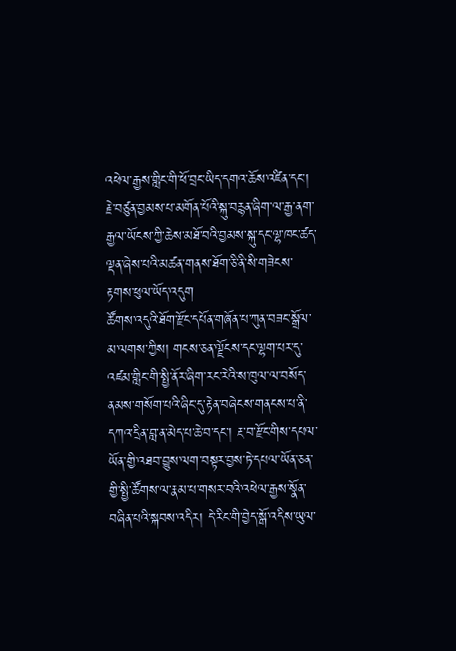འཕེལ་རྒྱས་གླིང་གི་ཕོ་བྲང་ཡིད་དགའ་ཆོས་འཛིན་དང་། རྗེ་བཙུན་བྱམས་པ་མགོན་པོའི་སྐུ་བརྙན་ཞིག་ལ་རྒྱ་ནག་རྒྱལ་ཡོངས་ཀྱི་ཆེས་མཐོ་བའི་བྱམས་སྐུ་དང་ལྷ་ཁང་ཚད་ལྡན་ཞེས་པའི་མཚན་གནས་ཐོག་ཅི་ནི་སི་གཟེངས་རྟགས་ཕུལ་ཡོད་འདུག
ཚོགས་འདུའི་ཐོག་རྫོང་དཔོན་གཞོན་པ་ཀུན་བཟང་སྒྲོལ་མ་ལགས་ཀྱིས། གངས་ཅན་ལྗོངས་དང་ལྷག་པར་དུ་འཛམ་གླིང་གི་སྤྱི་ནོར་ཞིག་རང་རེའི་ས་ཁུལ་ལ་བསོད་ནམས་གསོག་པའི་ཞིང་དུ་རྟེན་བཞེངས་གནངས་པ་ནི་དཀའ་དྲིན་བླ་ན་མེད་པ་ཆེ་བ་དང་། རྔ་བ་རྫོང་གིས་དཔལ་ཡོན་གྱི་འཐབ་བྱུས་ལག་བསྟར་བྱས་ཏེ་དཔལ་ཡོན་ཅན་གྱི་སྤྱི་ཚོགས་ལ་རྣམ་པ་གསར་བའི་འཕེལ་རྒྱས་སྣོན་བཞིན་པའི་སྐབས་འདིར། དེ་རིང་གི་བྱེད་སྒོ་འདིས་ཡུལ་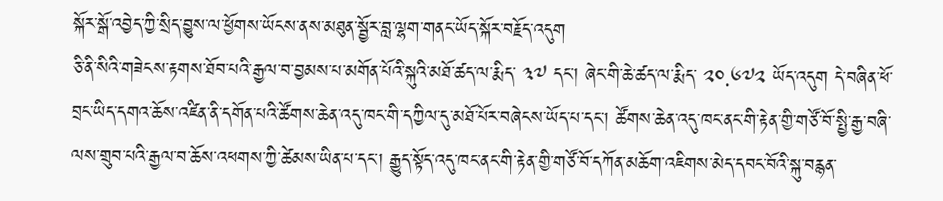སྐོར་སྒོ་འབྱེད་ཀྱི་སྲིད་བྱུས་ལ་ཕྱོགས་ཡོངས་ནས་མཐུན་སྦྱོར་བླ་ལྷག་གནང་ཡོད་སྐོར་བརྗོད་འདུག
ཅི་ནི་སིའི་གཟེངས་རྟགས་ཐོབ་པའི་རྒྱལ་བ་བྱམས་པ་མགོན་པོའི་སྐུའི་མཐོ་ཚད་ལ་རྨིད་ ༣༧ དང་། ཞེང་གི་ཆེ་ཚད་ལ་རྨིད་ ༢༠.༦༧༢ ཡོད་འདུག དེ་བཞིན་ཕོ་བྲང་ཡིད་དགའ་ཆོས་འཛིན་ནི་དགོན་པའི་ཚོགས་ཆེན་འདུ་ཁང་གི་དཀྱིལ་དུ་མཐོ་པོར་བཞེངས་ཡོད་པ་དང་། ཚོགས་ཆེན་འདུ་ཁང་ནང་གི་རྟེན་གྱི་གཙོ་བོ་སྤྱི་རྒྱ་བཞི་ལས་གྲུབ་པའི་རྒྱལ་བ་ཆོས་འཕགས་ཀྱི་ཚེམས་ཡིན་པ་དང་། རྒྱུད་སྟོད་འདུ་ཁང་ནང་གི་རྟེན་གྱི་གཙོ་བོ་དཀོན་མཆོག་འཇིགས་མེད་དབང་བོའི་སྐུ་བརྙན་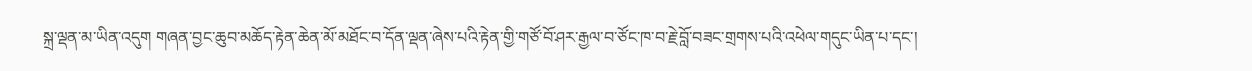སྐྲ་ལྡན་མ་ཡིན་འདུག གཞན་བྱང་ཆུབ་མཆོད་རྟེན་ཆེན་མོ་མཐོང་བ་དོན་ལྡན་ཞེས་པའི་རྟེན་གྱི་གཙོ་བོ་ཤར་རྒྱལ་བ་ཙོང་ཁ་བ་རྗེ་བློ་བཟང་གྲགས་པའི་འཕེལ་གདུང་ཡིན་པ་དང་།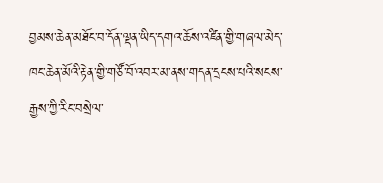བྱམས་ཆེན་མཐོང་བ་དོན་ལྡན་ཡིད་དགའ་ཆོས་འཛིན་གྱི་གཞལ་མེད་ཁང་ཆེན་མོའི་རྟེན་གྱི་གཙོ་བོ་འབར་མ་ནས་གདན་དྲངས་པའི་སངས་རྒྱས་ཀྱི་རིང་བསྲེལ་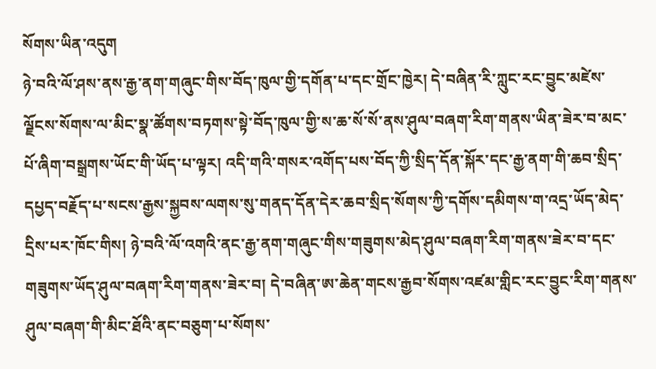སོགས་ཡིན་འདུག
ཉེ་བའི་ལོ་ཤས་ནས་རྒྱ་ནག་གཞུང་གིས་བོད་ཁུལ་གྱི་དགོན་པ་དང་གྲོང་ཁྱེར། དེ་བཞིན་རི་ཀླུང་རང་བྱུང་མཛེས་ལྗོངས་སོགས་ལ་མིང་སྣ་ཚོགས་བཏགས་སྟེ་བོད་ཁུལ་གྱི་ས་ཆ་སོ་སོ་ནས་ཤུལ་བཞག་རིག་གནས་ཡིན་ཟེར་བ་མང་པོ་ཞིག་བསྒྲགས་ཡོང་གི་ཡོད་པ་ལྟར། འདི་གའི་གསར་འགོད་པས་བོད་ཀྱི་སྲིད་དོན་སྐོར་དང་རྒྱ་ནག་གི་ཆབ་སྲིད་དཔྱད་བརྗོད་པ་སངས་རྒྱས་སྐྱབས་ལགས་སུ་གནད་དོན་དེར་ཆབ་སྲིད་སོགས་ཀྱི་དགོས་དམིགས་ག་འདྲ་ཡོད་མེད་དྲིས་པར་ཁོང་གིས། ཉེ་བའི་ལོ་འགའི་ནང་རྒྱ་ནག་གཞུང་གིས་གཟུགས་མེད་ཤུལ་བཞག་རིག་གནས་ཟེར་བ་དང་གཟུགས་ཡོད་ཤུལ་བཞག་རིག་གནས་ཟེར་བ། དེ་བཞིན་ཨ་ཆེན་གངས་རྒྱབ་སོགས་འཛམ་གླིང་རང་བྱུང་རིག་གནས་ཤུལ་བཞག་གི་མིང་ཐོའི་ནང་བཅུག་པ་སོགས་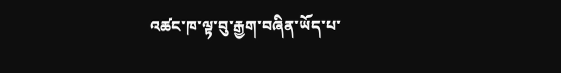འཚང་ཁ་ལྟ་བུ་རྒྱག་བཞིན་ཡོད་པ་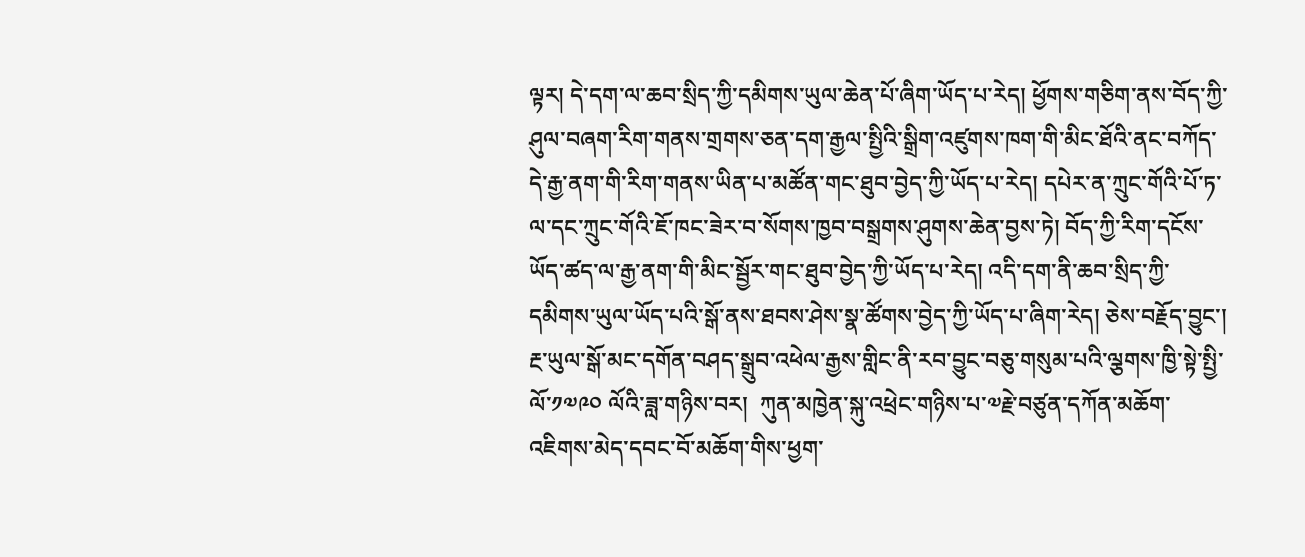ལྟར། དེ་དག་ལ་ཆབ་སྲིད་ཀྱི་དམིགས་ཡུལ་ཆེན་པོ་ཞིག་ཡོད་པ་རེད། ཕྱོགས་གཅིག་ནས་བོད་ཀྱི་ཤུལ་བཞག་རིག་གནས་གྲགས་ཅན་དག་རྒྱལ་སྤྱིའི་སྒྲིག་འཛུགས་ཁག་གི་མིང་ཐོའི་ནང་བཀོད་དེ་རྒྱ་ནག་གི་རིག་གནས་ཡིན་པ་མཚོན་གང་ཐུབ་བྱེད་ཀྱི་ཡོད་པ་རེད། དཔེར་ན་ཀྲུང་གོའི་པོ་ཏ་ལ་དང་ཀྲུང་གོའི་ཇོ་ཁང་ཟེར་བ་སོགས་ཁྱབ་བསྒྲགས་ཤུགས་ཆེན་བྱས་ཏེ། བོད་ཀྱི་རིག་དངོས་ཡོད་ཚད་ལ་རྒྱ་ནག་གི་མིང་སྦྱོར་གང་ཐུབ་བྱེད་ཀྱི་ཡོད་པ་རེད། འདི་དག་ནི་ཆབ་སྲིད་ཀྱི་དམིགས་ཡུལ་ཡོད་པའི་སྒོ་ནས་ཐབས་ཤེས་སྣ་ཚོགས་བྱེད་ཀྱི་ཡོད་པ་ཞིག་རེད། ཅེས་བརྗོད་བྱུང་།
རྔ་ཡུལ་སྒོ་མང་དགོན་བཤད་སྒྲུབ་འཕེལ་རྒྱས་གླིང་ནི་རབ་བྱུང་བཅུ་གསུམ་པའི་ལྕགས་ཁྱི་སྟེ་སྤྱི་ལོ་༡༧༩༠ ལོའི་ཟླ་གཉིས་བར།  ཀུན་མཁྱེན་སྐུ་འཕྲེང་གཉིས་པ་༧རྗེ་བཙུན་དཀོན་མཆོག་འཇིགས་མེད་དབང་བོ་མཆོག་གིས་ཕྱག་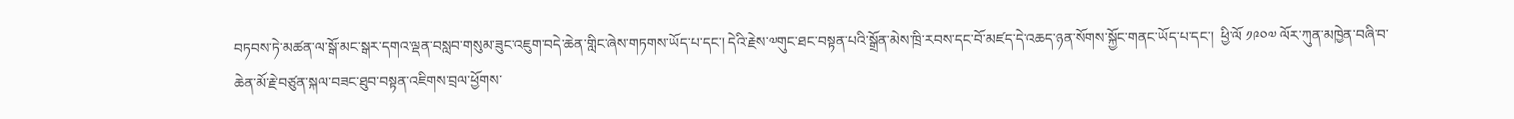བཏབས་ཏེ་མཚན་ལ་སྒོ་མང་སྒར་དགའ་ལྡན་བསླབ་གསུམ་ཟུང་འཇུག་བདེ་ཆེན་གླིང་ཞེས་གཏགས་ཡོད་པ་དང་། དེའི་རྗེས་༧གུང་ཐང་བསྟན་པའི་སྒྲོན་མེས་ཁྲི་རབས་དང་བོ་མཛད་དེ་འཆད་ཉན་སོགས་སྐྱོང་གནང་ཡོད་པ་དང་།  ཕྱི་ལོ ༡༩༠༧ ལོར་ཀུན་མཁྱེན་བཞི་བ་ཆེན་མོ་རྗེ་བཙུན་སྐལ་བཟང་ཐུབ་བསྟན་འཇིགས་བྲལ་ཕྱོགས་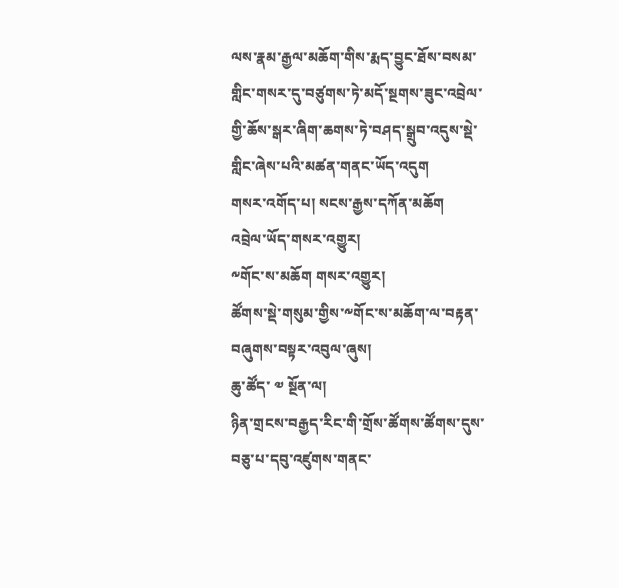ལས་རྣམ་རྒྱལ་མཆོག་གིས་རྨད་བྱུང་ཐོས་བསམ་གླིང་གསར་དུ་བཙུགས་ཏེ་མདོ་སྔགས་ཟུང་འབྲེལ་གྱི་ཆོས་སྒར་ཞིག་ཆགས་ཏེ་བཤད་སྒྲུབ་འདུས་སྡེ་གླིང་ཞེས་པའི་མཚན་གནང་ཡོད་འདུག
གསར་འགོད་པ། སངས་རྒྱས་དཀོན་མཆོག
འབྲེལ་ཡོད་གསར་འགྱུར།
༸གོང་ས་མཆོག གསར་འགྱུར།
ཚོགས་སྡེ་གསུམ་གྱིས་༸གོང་ས་མཆོག་ལ་བརྟན་བཞུགས་བསྟར་འབུལ་ཞུས།
ཆུ་ཚོད་ ༧ སྔོན་ལ།
ཉིན་གྲངས་བརྒྱད་རིང་གི་གྲོས་ཚོགས་ཚོགས་དུས་བཅུ་པ་དབུ་འཛུགས་གནང་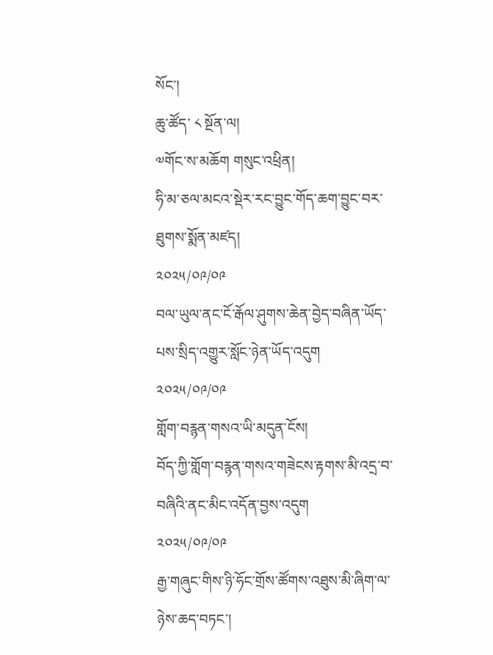སོང་།
ཆུ་ཚོད་ ༨ སྔོན་ལ།
༧གོང་ས་མཆོག གསུང་འཕྲིན།
ཧི་མ་ཅལ་མངའ་སྡེར་རང་བྱུང་གོད་ཆག་བྱུང་བར་ཐུགས་སྨོན་མཛད།
༢༠༢༥/༠༩/༠༩
བལ་ཡུལ་ནང་ངོ་རྒོལ་ཤུགས་ཆེན་བྱེད་བཞིན་ཡོད་པས་སྲིད་འགྱུར་སློང་ཉེན་ཡོད་འདུག
༢༠༢༥/༠༩/༠༩
གློག་བརྙན་གསའ་ཡི་མདུན་ངོས།
བོད་ཀྱི་གློག་བརྙན་གསའ་གཟེངས་རྟགས་མི་འདྲ་བ་བཞིའི་ནང་མིང་འདོན་བྱས་འདུག
༢༠༢༥/༠༩/༠༩
རྒྱ་གཞུང་གིས་ཉི་ཧོང་གྲོས་ཚོགས་འཐུས་མི་ཞིག་ལ་ཉེས་ཆད་བཏང་།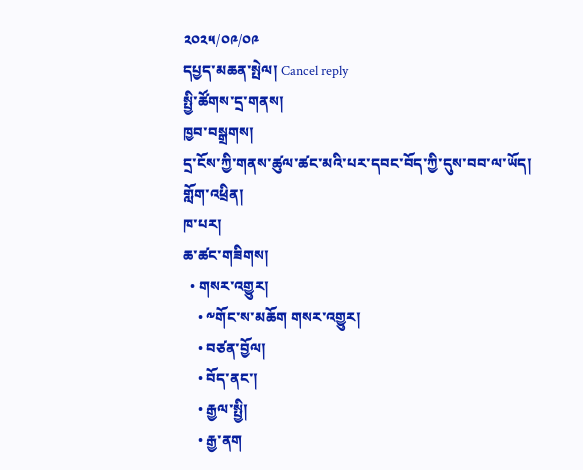༢༠༢༥/༠༩/༠༩
དཔྱད་མཆན་སྤེལ། Cancel reply
སྤྱི་ཚོགས་དྲ་གནས།
ཁྱབ་བསྒྲགས།
དྲ་ངོས་ཀྱི་གནས་ཚུལ་ཚང་མའི་པར་དབང་བོད་ཀྱི་དུས་བབ་ལ་ཡོད།
གློག་འཕྲིན།
ཁ་པར།
ཆ་ཚང་གཟིགས།
  • གསར་འགྱུར།
    • ༸གོང་ས་མཆོག གསར་འགྱུར།
    • བཙན་བྱོལ།
    • བོད་ནང་།
    • རྒྱལ་སྤྱི།
    • རྒྱ་ནག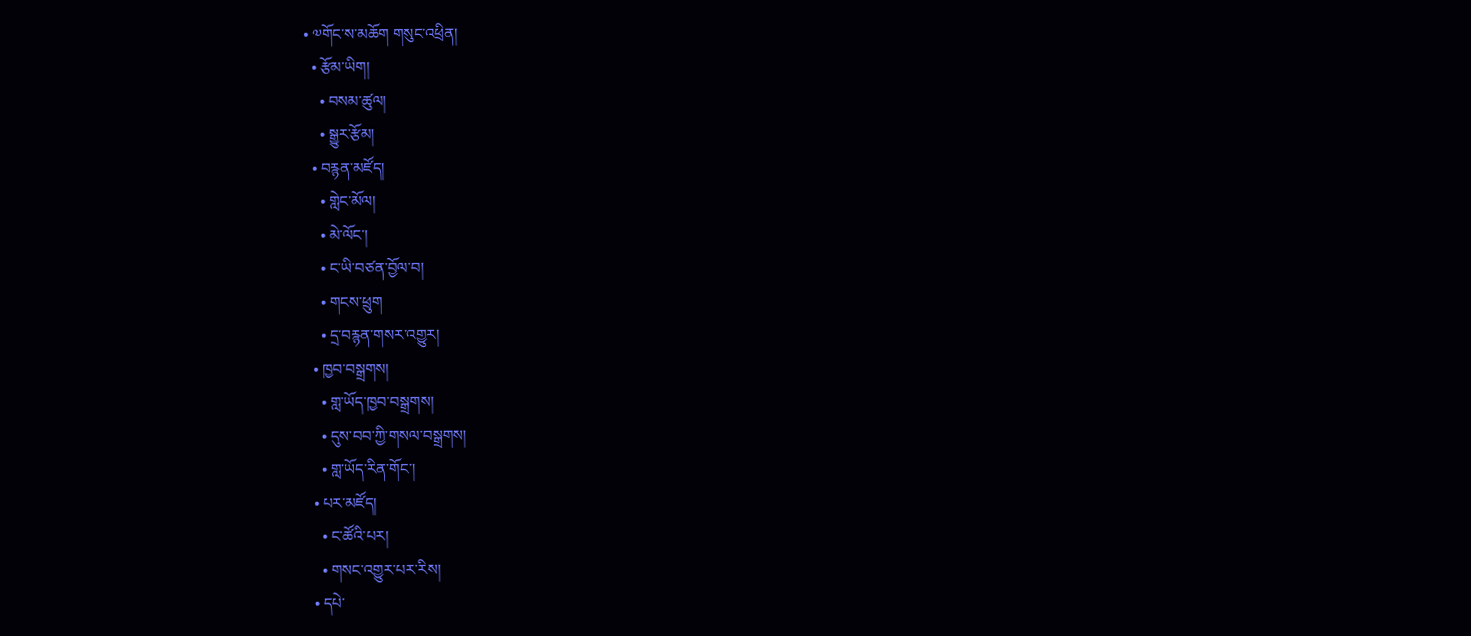• ༧གོང་ས་མཆོག གསུང་འཕྲིན།
  • རྩོམ་ཡིག།
    • བསམ་ཚུལ།
    • སྒྱུར་རྩོམ།
  • བརྙན་མཛོད།
    • གླེང་མོལ།
    • མེ་ལོང་།
    • ང་ཡི་བཙན་བྱོལ་བ།
    • གངས་ཕྲུག
    • དྲ་བརྙན་གསར་འགྱུར།
  • ཁྱབ་བསྒྲགས།
    • གླ་ཡོད་ཁྱབ་བསྒྲགས།
    • དུས་བབ་ཀྱི་གསལ་བསྒྲགས།
    • གླ་ཡོད་རིན་གོང་།
  • པར་མཛོད།
    • ང་ཚོའི་པར།
    • གསང་འགྱུར་པར་རིས།
  • དཔེ་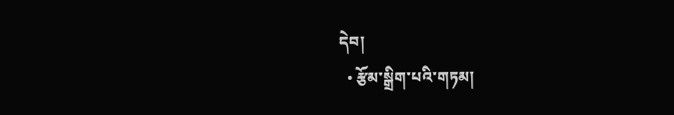དེབ།
  • རྩོམ་སྒྲིག་པའི་གཏམ།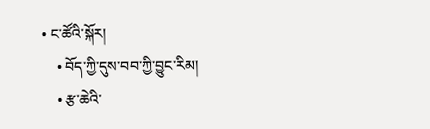• ང་ཚོའི་སྐོར།
    • བོད་ཀྱི་དུས་བབ་ཀྱི་བྱུང་རིམ།
    • རྩ་ཆེའི་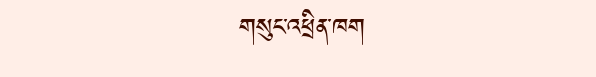གསུང་འཕྲིན་ཁག